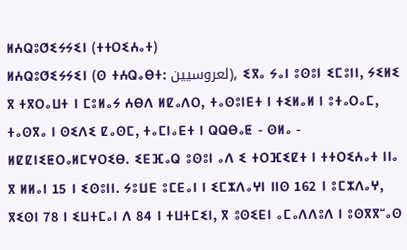ⵍⵄⵕⵓⵚⵉⵢⵢⵉⵏ (ⵜⵜⵔⵉⵄⴰⵜ)
ⵍⵄⵕⵓⵚⵉⵢⵢⵉⵏ (ⵙ ⵜⵄⵕⴰⴱⵜ: لعروسيين), ⵉⴳⴰ ⵢⴰⵏ ⵓⵙⵓⵏ ⵉⵎⵓⵏⵏ, ⵢⵉⵍⵉ ⴳ ⵜⴳⵔⴰⵡⵜ ⵏ ⵎⵓⵍⴰⵢ ⵄⴱⴷ ⵍⵇⴰⴷⵔ, ⵜⴰⵙⵓⵏⴹⵜ ⵏ ⵜⵉⵍⴰⵍ ⵏ ⵓⵜⴰⵔⴰⵎ, ⵜⴰⵙⴳⴰ ⵏ ⵙⵉⴷⵉ ⵇⴰⵙⵎ, ⵜⴰⵎⵏⴰⴹⵜ ⵏ ⵕⵕⴱⴰⵟ - ⵙⵍⴰ - ⵍⵇⵇⵏⵉⵟⵔⴰⵍⵎⵖⵔⵉⴱ. ⵉⴹⴼⴰⵕ ⵓⵙⵓⵏ ⴰⴷ ⵉ ⵜⵔⴼⵉⵇⵜ ⵏ ⵜⵜⵔⵉⵄⴰⵜ ⵏⵏⴰ ⴳ ⵍⵍⴰⵏ 15 ⵏ ⵉⵙⵓⵏⵏ. ⵢⵓⵡⴹ ⵓⵎⴹⴰⵏ ⵏ ⵉⵎⵣⴷⴰⵖⵏ ⵏⵏⵙ 162 ⵏ ⵓⵎⵣⴷⴰⵖ, ⴳⵉⵙⵏ 78 ⵏ ⵉⵡⵜⵎⴰⵏ ⴷ 84 ⵏ ⵜⵡⵜⵎⵉⵏ, ⴳ ⵓⵙⵉⴹⵏ ⴰⵎⴰⴷⴷⵓⴷ ⵏ ⵓⵙⴳⴳⵯⴰⵙ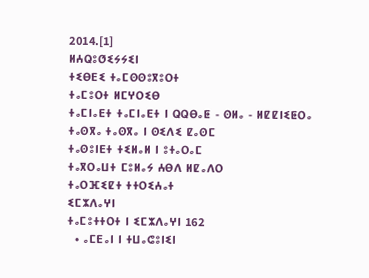2014.[1]
ⵍⵄⵕⵓⵚⵉⵢⵢⵉⵏ
ⵜⵉⴱⴹⵉ ⵜⴰⵎⵙⵙⵓⴳⵓⵔⵜ
ⵜⴰⵎⵓⵔⵜ ⵍⵎⵖⵔⵉⴱ
ⵜⴰⵎⵏⴰⴹⵜ ⵜⴰⵎⵏⴰⴹⵜ ⵏ ⵕⵕⴱⴰⵟ - ⵙⵍⴰ - ⵍⵇⵇⵏⵉⵟⵔⴰ
ⵜⴰⵙⴳⴰ ⵜⴰⵙⴳⴰ ⵏ ⵙⵉⴷⵉ ⵇⴰⵙⵎ
ⵜⴰⵙⵓⵏⴹⵜ ⵜⵉⵍⴰⵍ ⵏ ⵓⵜⴰⵔⴰⵎ
ⵜⴰⴳⵔⴰⵡⵜ ⵎⵓⵍⴰⵢ ⵄⴱⴷ ⵍⵇⴰⴷⵔ
ⵜⴰⵔⴼⵉⵇⵜ ⵜⵜⵔⵉⵄⴰⵜ
ⵉⵎⵣⴷⴰⵖⵏ
ⵜⴰⵎⵓⵜⵜⵔⵜ ⵏ ⵉⵎⵣⴷⴰⵖⵏ 162
  • ⴰⵎⴹⴰⵏ ⵏ ⵜⵡⴰⵛⵓⵏⵉⵏ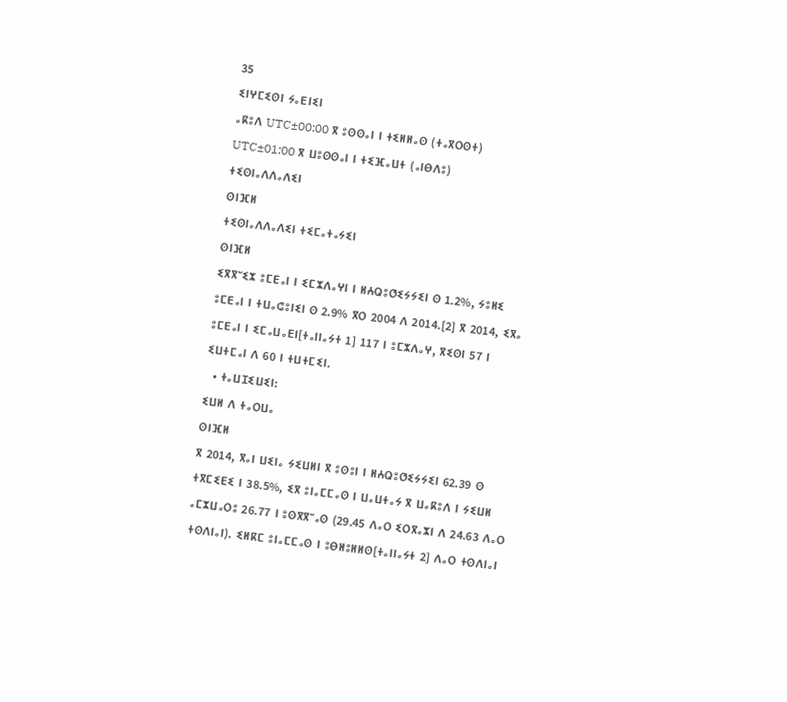35
ⵉⵏⵖⵎⵉⵙⵏ ⵢⴰⴹⵏⵉⵏ
ⴰⴽⵓⴷ UTC±00:00 ⴳ ⵓⵙⵙⴰⵏ ⵏ ⵜⵉⵍⵍⴰⵙ (ⵜⴰⴳⵔⵙⵜ)
UTC±01:00 ⴳ ⵡⵓⵙⵙⴰⵏ ⵏ ⵜⵉⴼⴰⵡⵜ (ⴰⵏⴱⴷⵓ)
ⵜⵉⵙⵏⴰⴷⴷⴰⴷⵉⵏ
ⵙⵏⴼⵍ
ⵜⵉⵙⵏⴰⴷⴷⴰⴷⵉⵏ ⵜⵉⵎⴰⵜⴰⵢⵉⵏ
ⵙⵏⴼⵍ
ⵉⴳⴳⵯⵉⵣ ⵓⵎⴹⴰⵏ ⵏ ⵉⵎⵣⴷⴰⵖⵏ ⵏ ⵍⵄⵕⵓⵚⵉⵢⵢⵉⵏ ⵙ 1.2%, ⵢⵓⵍⵉ ⵓⵎⴹⴰⵏ ⵏ ⵜⵡⴰⵛⵓⵏⵉⵏ ⵙ 2.9% ⴳⵔ 2004 ⴷ 2014.[2] ⴳ 2014, ⵉⴳⴰ ⵓⵎⴹⴰⵏ ⵏ ⵉⵎⴰⵡⴰⴹⵏ[ⵜⴰⵏⵏⴰⵢⵜ 1] 117 ⵏ ⵓⵎⵣⴷⴰⵖ, ⴳⵉⵙⵏ 57 ⵏ ⵉⵡⵜⵎⴰⵏ ⴷ 60 ⵏ ⵜⵡⵜⵎⵉⵏ.
  • ⵜⴰⵡⵊⵉⵡⵉⵏ:
ⵉⵡⵍ ⴷ ⵜⴰⵔⵡⴰ
ⵙⵏⴼⵍ
ⴳ 2014, ⴳⴰⵏ ⵡⵉⵏⴰ ⵢⵉⵡⵍⵏ ⴳ ⵓⵙⵓⵏ ⵏ ⵍⵄⵕⵓⵚⵉⵢⵢⵉⵏ 62.39 ⵙ ⵜⴳⵎⵉⴹⵉ ⵏ 38.5%, ⵉⴳ ⵓⵏⴰⵎⵎⴰⵙ ⵏ ⵡⴰⵡⵜⴰⵢ ⴳ ⵡⴰⴽⵓⴷ ⵏ ⵢⵉⵡⵍ ⴰⵎⵣⵡⴰⵔⵓ 26.77 ⵏ ⵓⵙⴳⴳⵯⴰⵙ (29.45 ⴷⴰⵔ ⵉⵔⴳⴰⵣⵏ ⴷ 24.63 ⴷⴰⵔ ⵜⵙⴷⵏⴰⵏ). ⵉⵍⴽⵎ ⵓⵏⴰⵎⵎⴰⵙ ⵏ ⵓⴱⵍⵓⵍⵍⵙ[ⵜⴰⵏⵏⴰⵢⵜ 2] ⴷⴰⵔ ⵜⵙⴷⵏⴰⵏ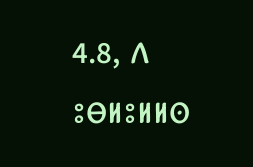4.8, ⴷ ⵓⴱⵍⵓⵍⵍⵙ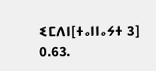ⵉⵎⴷⵏ[ⵜⴰⵏⵏⴰⵢⵜ 3] 0.63.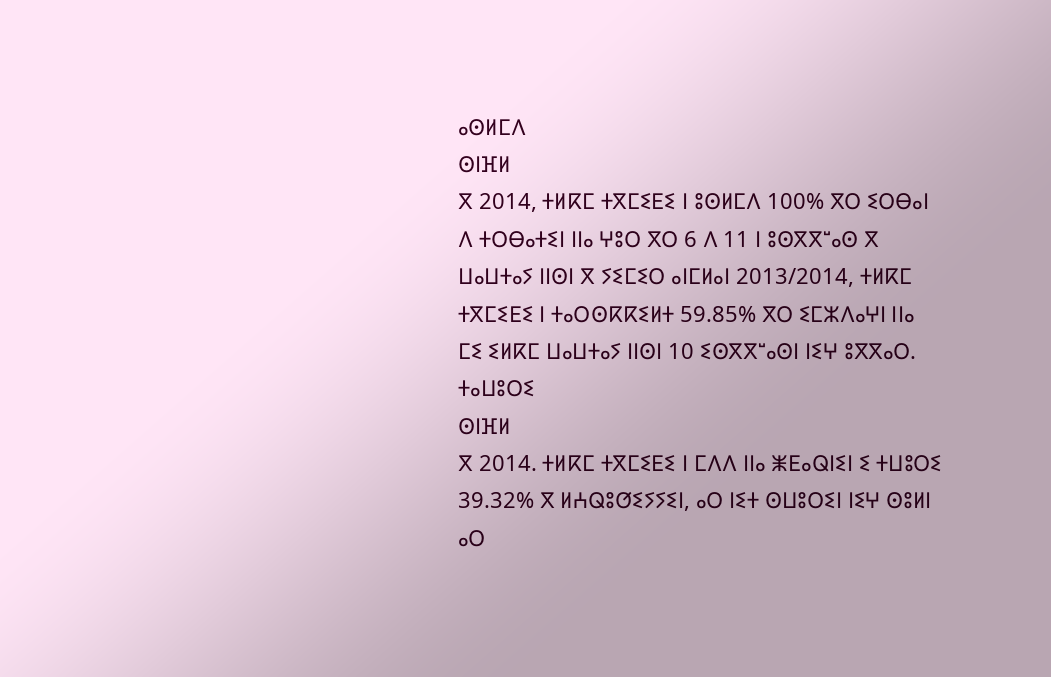ⴰⵙⵍⵎⴷ
ⵙⵏⴼⵍ
ⴳ 2014, ⵜⵍⴽⵎ ⵜⴳⵎⵉⴹⵉ ⵏ ⵓⵙⵍⵎⴷ 100% ⴳⵔ ⵉⵔⴱⴰⵏ ⴷ ⵜⵔⴱⴰⵜⵉⵏ ⵏⵏⴰ ⵖⵓⵔ ⴳⵔ 6 ⴷ 11 ⵏ ⵓⵙⴳⴳⵯⴰⵙ ⴳ ⵡⴰⵡⵜⴰⵢ ⵏⵏⵙⵏ ⴳ ⵢⵉⵎⵉⵔ ⴰⵏⵎⵍⴰⵏ 2013/2014, ⵜⵍⴽⵎ ⵜⴳⵎⵉⴹⵉ ⵏ ⵜⴰⵔⵙⴽⴽⵉⵍⵜ 59.85% ⴳⵔ ⵉⵎⵣⴷⴰⵖⵏ ⵏⵏⴰ ⵎⵉ ⵉⵍⴽⵎ ⵡⴰⵡⵜⴰⵢ ⵏⵏⵙⵏ 10 ⵉⵙⴳⴳⵯⴰⵙⵏ ⵏⵉⵖ ⵓⴳⴳⴰⵔ.
ⵜⴰⵡⵓⵔⵉ
ⵙⵏⴼⵍ
ⴳ 2014. ⵜⵍⴽⵎ ⵜⴳⵎⵉⴹⵉ ⵏ ⵎⴷⴷ ⵏⵏⴰ ⵥⴹⴰⵕⵏⵉⵏ ⵉ ⵜⵡⵓⵔⵉ 39.32% ⴳ ⵍⵄⵕⵓⵚⵉⵢⵢⵉⵏ, ⴰⵔ ⵏⵉⵜ ⵙⵡⵓⵔⵉⵏ ⵏⵉⵖ ⵙⵓⵍⵏ ⴰⵔ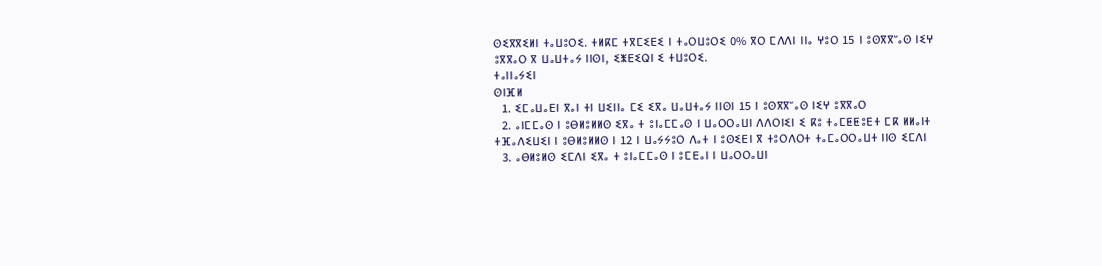ⵙⵉⴳⴳⵉⵍⵏ ⵜⴰⵡⵓⵔⵉ. ⵜⵍⴽⵎ ⵜⴳⵎⵉⴹⵉ ⵏ ⵜⴰⵔⵡⵓⵔⵉ 0% ⴳⵔ ⵎⴷⴷⵏ ⵏⵏⴰ ⵖⵓⵔ 15 ⵏ ⵓⵙⴳⴳⵯⴰⵙ ⵏⵉⵖ ⵓⴳⴳⴰⵔ ⴳ ⵡⴰⵡⵜⴰⵢ ⵏⵏⵙⵏ, ⵉⵥⴹⵉⵕⵏ ⵉ ⵜⵡⵓⵔⵉ.
ⵜⴰⵏⵏⴰⵢⵉⵏ
ⵙⵏⴼⵍ
  1. ⵉⵎⴰⵡⴰⴹⵏ ⴳⴰⵏ ⵜⵏ ⵡⵉⵏⵏⴰ ⵎⵉ ⵉⴳⴰ ⵡⴰⵡⵜⴰⵢ ⵏⵏⵙⵏ 15 ⵏ ⵓⵙⴳⴳⵯⴰⵙ ⵏⵉⵖ ⵓⴳⴳⴰⵔ
  2. ⴰⵏⵎⵎⴰⵙ ⵏ ⵓⴱⵍⵓⵍⵍⵙ ⵉⴳⴰ ⵜ ⵓⵏⴰⵎⵎⴰⵙ ⵏ ⵡⴰⵔⵔⴰⵡⵏ ⴷⴷⵔⵏⵉⵏ ⵉ ⴽⵓ ⵜⴰⵎⵟⵟⵓⴹⵜ ⵎⴽ ⵍⵍⴰⵏⵜ ⵜⴼⴰⴷⵉⵡⵉⵏ ⵏ ⵓⴱⵍⵓⵍⵍⵙ ⵏ 12 ⵏ ⵡⴰⵢⵢⵓⵔ ⴷⴰⵜ ⵏ ⵓⵙⵉⴹⵏ ⴳ ⵜⵓⵔⴷⵔⵜ ⵜⴰⵎⴰⵔⵔⴰⵡⵜ ⵏⵏⵙ ⵉⵎⴷⵏ
  3. ⴰⴱⵍⵓⵍⵙ ⵉⵎⴷⵏ ⵉⴳⴰ ⵜ ⵓⵏⴰⵎⵎⴰⵙ ⵏ ⵓⵎⴹⴰⵏ ⵏ ⵡⴰⵔⵔⴰⵡⵏ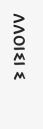ⴷⴷⵔⵏⵉⵏ ⵉ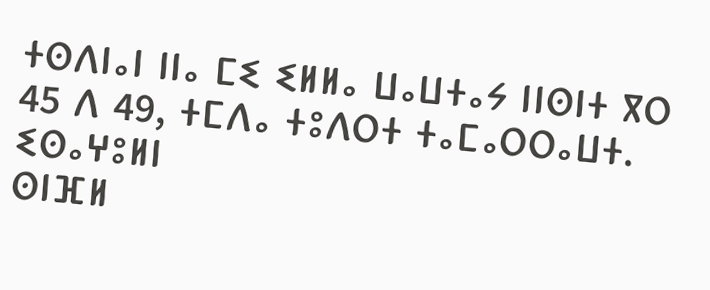ⵜⵙⴷⵏⴰⵏ ⵏⵏⴰ ⵎⵉ ⵉⵍⵍⴰ ⵡⴰⵡⵜⴰⵢ ⵏⵏⵙⵏⵜ ⴳⵔ 45 ⴷ 49, ⵜⵎⴷⴰ ⵜⵓⴷⵔⵜ ⵜⴰⵎⴰⵔⵔⴰⵡⵜ.
ⵉⵙⴰⵖⵓⵍⵏ
ⵙⵏⴼⵍ